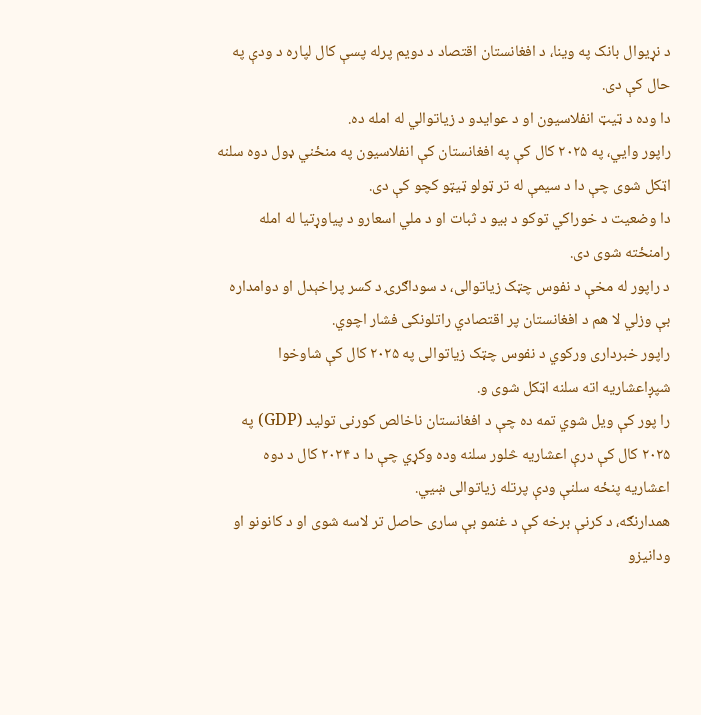د نړیوال بانک په وینا، د افغانستان اقتصاد د دویم پرله پسې کال لپاره د ودې په حال کې دی.
دا وده د ټیټ انفلاسیون او د عوایدو د زیاتوالي له امله ده.
راپور وايي، په ۲۰۲۵ کال کې په افغانستان کې انفلاسیون په منځني ډول دوه سلنه اټکل شوی چې دا د سیمې له تر ټولو ټیټو کچو کې دی.
دا وضعیت د خوراکي توکو د بیو د ثبات او د ملي اسعارو د پیاوړتیا له امله رامنځته شوی دی.
د راپور له مخې د نفوس چټک زیاتوالی، د سوداګرۍ د کسر پراخېدل او دوامداره بې وزلي لا هم د افغانستان پر اقتصادي راتلونکی فشار اچوي.
راپور خبرداری ورکوي د نفوس چټک زیاتوالی په ۲۰۲۵ کال کې شاوخوا شپږاعشاریه اته سلنه اټکل شوی و.
را پور کې ویل شوي تمه ده چې د افغانستان ناخالص کورنی تولید (GDP) په ۲۰۲۵ کال کې درې اعشاریه څلور سلنه وده وکړي چې دا د ۲۰۲۴ کال د دوه اعشاریه پنځه سلنې ودې پرتله زیاتوالی ښيي.
همدارنګه، د کرنې برخه کې د غنمو بې ساری حاصل تر لاسه شوی او د کانونو او ودانیزو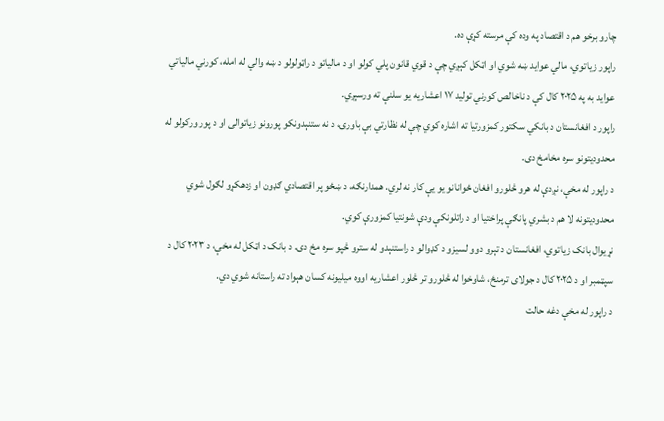چارو برخو هم د اقتصاد په وده کې مرسته کړې ده.
راپور زیاتوي، مالي عواید ښه شوي او اټکل کېږي چې د قوي قانون پلي کولو او د مالیاتو د راټولولو د ښه والي له امله، کورني مالیاتي عواید به په ۲۰۲۵ کال کې د ناخالص کورني تولید ۱۷ اعشاریه یو سلنې ته ورسېږي.
راپور د افغانستان د بانکي سکتور کمزورتیا ته اشاره کوي چې له نظارتي بې باورۍ، د نه ستنېدونکو پورونو زیاتوالی او د پور ورکولو له محدودیتونو سره مخامخ دی.
د راپور له مخې، نږدې له هرو څلورو افغان ځوانانو یو یې کار نه لري. همدارنګه، د ښځو پر اقتصادي ګډون او زدهکړو لګول شوي محدودیتونه لا هم د بشري پانګې پراختیا او د راتلونکې ودې شونتیا کمزورې کوي.
نړیوال بانک زیاتوي، افغانستان د تېرو دوو لسیزو د کډوالو د راستنېدو له سترو څپو سره مخ دی. د بانک د اټکل له مخې، د ۲۰۲۳ کال د سپټمبر او د ۲۰۲۵ کال د جولای ترمنځ، شاوخوا له څلورو تر څلور اعشاریه اووه میلیونه کسان هېواد ته راستانه شوي دي.
د راپور له مخې دغه حالت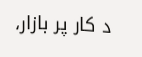د کار پر بازار،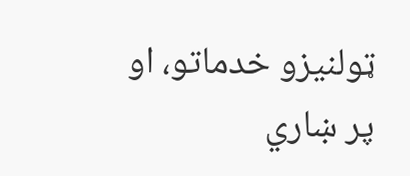ټولنیزو خدماتو، او پر ښاري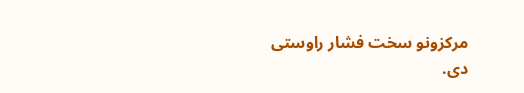مرکزونو سخت فشار راوستی دی.